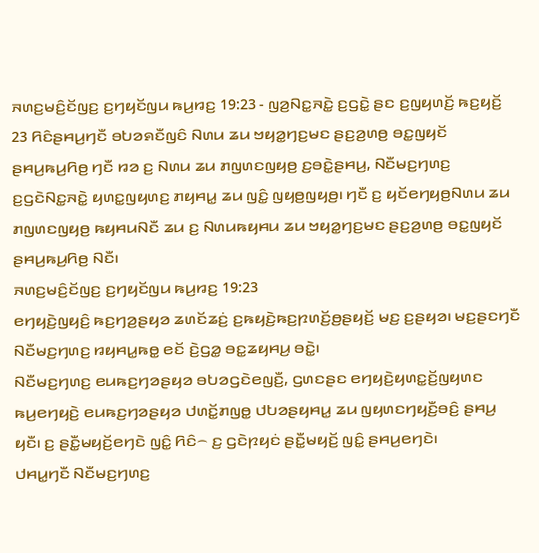ꤏꤛꤢ꤬ꤗꤢꤨ꤬ꤢꤩꤜꤢ꤬ ꤢ꤬ꤚꤟꤢꤩꤜꤣ ꤒꤣ꤬ꤙꤢ꤬ 19:23 - ꤜꤤ꤬ꤡꤢ꤭ꤏꤢꤧ꤭ ꤢ꤬ꤞꤢꤧ꤭ ꤔꤢ ꤢ꤬ꤜꤟꤛꤢꤩ꤬ ꤒꤢ꤬ꤟꤢꤩ꤬
23 ꤖꤢꤨꤔꤌꤣ꤬ꤚꤢꤪ ꤋꤝꤤꤎꤢꤪꤜꤢꤨ ꤡꤛꤣ ꤘꤣ ꤠꤟꤤ꤭ꤚꤢ꤬ꤗꤢ ꤔꤢ꤬ꤤ꤬ꤛꤥ꤬ ꤋꤢ꤭ꤜꤟꤢꤩ ꤔꤌꤣ꤬ꤒꤣ꤬ꤖꤥ꤬ ꤚꤢꤪ ꤙꤤ ꤢ꤬ ꤡꤛꤣ ꤘꤣ ꤊꤜꤛꤢꤜꤟꤥ꤬ ꤢ꤬ꤋꤢꤧ꤭ꤔꤌꤣ꤬, ꤡꤢꤪꤗꤢ꤬ꤚꤛꤢ꤬ ꤢ꤬ꤞꤢꤧꤡꤢ꤭ꤏꤢꤧ꤭ ꤟꤛꤢ꤭ꤜꤟꤛꤢ꤬ ꤊꤟꤌꤣ꤭ ꤘꤣ ꤜꤢꤨ꤭ ꤜꤟꤥ꤬ꤜꤟꤥ꤬꤯ ꤚꤢꤪ ꤢ꤬ ꤟꤢꤩꤕꤚꤟꤥ꤬ꤡꤛꤣ ꤘꤣ ꤊꤜꤛꤢꤜꤟꤥ꤬ ꤒꤟꤌꤣꤡꤢꤪ ꤘꤣ ꤢ꤬ ꤡꤛꤣꤒꤟꤌꤣ ꤘꤣ ꤠꤟꤤ꤭ꤚꤢ꤬ꤗꤢ ꤔꤢ꤬ꤤ꤬ꤛꤥ꤬ ꤋꤢ꤭ꤜꤟꤢꤩ ꤔꤌꤣ꤬ꤒꤣ꤬ꤖꤥ꤬ ꤡꤢꤪ꤯
ꤏꤛꤢ꤬ꤗꤢꤨ꤬ꤢꤩꤜꤢ꤬ ꤢ꤬ꤚꤟꤢꤩꤜꤣ ꤒꤣ꤬ꤙꤢ꤬ 19:23
ꤕꤚꤟꤢꤧ꤬ꤜꤟꤢꤨ꤬ ꤒꤢ꤬ꤚꤤ꤬ꤔꤟꤤ ꤘꤛꤢꤩꤘꤢꤦ꤬ ꤢ꤬ꤒꤟꤢꤧ꤬ꤒꤢ꤬ꤐꤛꤢꤩ꤬ꤥ꤬ꤔꤟꤢꤩ꤬ ꤗꤢ꤬ ꤢ꤬ꤔꤟꤤ꤯ ꤗꤢ꤬ꤔꤢꤚꤢꤪ ꤡꤢꤪꤗꤢ꤬ꤚꤛꤢ꤬ ꤙꤟꤌꤣ꤭ꤒꤥ꤭ ꤕꤢꤩ ꤢꤧ꤬ꤞꤤ꤭ ꤋꤢ꤭ꤘꤟꤌꤣ꤬ ꤋꤢꤧ꤭꤯
ꤡꤢꤪꤗꤢ꤬ꤚꤛꤢ꤬ ꤕꤣꤒꤢ꤬ꤚꤤꤔꤟꤤ ꤋꤝꤤꤞꤢꤧꤕꤜꤢꤪ꤬, ꤞꤛꤢꤔꤢ ꤕꤚꤟꤢꤧ꤬ꤟꤛꤢ꤭ꤢꤩ꤬ꤜꤟꤛꤢ ꤒꤣ꤬ꤕꤚꤟꤢꤧ꤬ ꤕꤣꤒꤢ꤬ꤚꤤꤔꤟꤤ ꤓꤛꤢꤩ꤭ꤊꤜꤥ꤭ ꤓꤝꤤꤔꤟꤌꤣ꤭ ꤘꤣ ꤜꤟꤛꤢꤚꤟꤢꤪ꤬ꤋꤢꤨ꤬ ꤔꤌꤣ꤬ ꤟꤢꤪ꤯ ꤢ꤬ ꤔꤢꤪ꤭ꤗꤟꤢꤩ꤬ꤕꤚꤢꤧ ꤜꤢꤨ꤭ ꤖꤢꤨ꤮ ꤢ꤬ ꤞꤢꤧꤐꤟꤢꤦ ꤔꤢꤪ꤭ꤗꤟꤢꤩ꤬ ꤜꤢꤨ꤭ ꤔꤌꤣ꤬ꤕꤚꤢꤧ꤯
ꤓꤌꤣ꤭ꤚꤢꤪ ꤡꤢꤪꤗꤢ꤬ꤚꤛꤢ꤬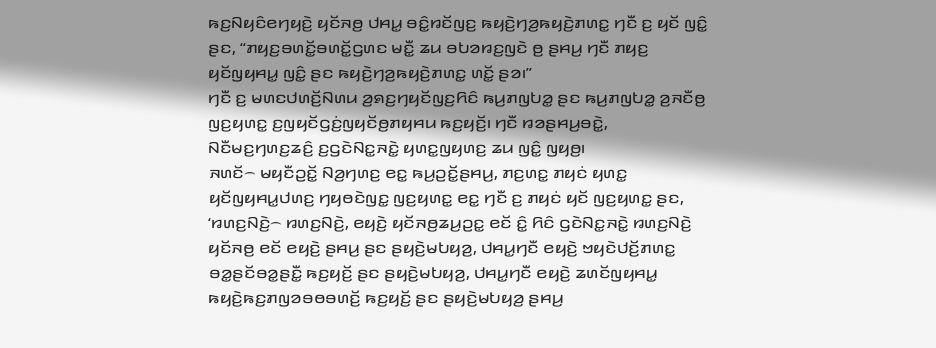ꤒꤢ꤬ꤡꤟꤢꤨꤕꤚꤟꤢꤧ꤬ ꤟꤢꤩꤏꤥ꤬ ꤓꤌꤣ꤭ ꤋꤢꤨ꤭ꤙꤢꤩꤜꤢ꤬ ꤒꤟꤢꤧ꤬ꤚꤤ꤬ꤒꤟꤢꤧ꤬ꤊꤛꤢ꤭ ꤚꤢꤪ ꤢ꤬ ꤟꤢꤩ ꤜꤢꤨ꤭ ꤔꤢ, “ꤊꤟꤢ꤬ꤋꤛꤢꤩ꤭ꤋꤛꤢꤩ꤭ꤞꤛꤢ ꤗꤢꤪ꤭ ꤘꤣ ꤋꤝꤤꤙꤢ꤬ꤜꤢꤧ ꤥ꤬ ꤔꤌꤣ꤬ ꤚꤢꤪ ꤊꤟꤢ꤬ ꤟꤢꤩꤜꤟꤌꤣ꤭ ꤜꤢꤨ꤭ ꤔꤢ ꤒꤟꤢꤧ꤬ꤚꤤ꤬ꤒꤟꤢꤧ꤬ꤊꤛꤢ꤭ ꤛꤢꤩ꤭ ꤔꤤ꤯”
ꤚꤢꤪ ꤢ꤬ ꤗꤛꤢꤓꤛꤢꤩ꤬ꤡꤛꤣ ꤤ꤬ꤎꤢ꤬ꤚꤟꤢꤩꤜꤢ꤬ꤖꤢꤨ ꤒꤣ꤬ꤊꤜꤝꤤ꤭ ꤔꤢ ꤒꤣ꤬ꤊꤜꤝꤤ꤭ ꤤ꤬ꤏꤢꤪꤥ꤬ ꤜꤢ꤬ꤟꤛꤢ꤭ ꤢ꤬ꤜꤟꤢꤩꤞꤢꤦ꤬ꤜꤟꤢꤩꤥ꤬ꤊꤟꤌꤣ ꤒꤢ꤬ꤟꤢꤩ꤬꤯ ꤚꤢꤪ ꤙꤤꤔꤌꤣ꤬ꤋꤢꤧ꤭, ꤡꤢꤪꤗꤢ꤬ꤚꤛꤢ꤬ꤘꤢꤨ꤬ ꤢ꤬ꤞꤢꤧꤡꤢ꤭ꤏꤢꤧ꤭ ꤟꤛꤢ꤭ꤜꤟꤛꤢ꤬ ꤘꤣ ꤜꤢꤨ꤭ ꤜꤟꤥ꤬꤯
ꤏꤛꤢꤩ꤮ ꤗꤟꤢꤪꤑꤢꤩ꤭ ꤡꤤ꤬ꤚꤛꤢ꤬ ꤕꤢ꤭ ꤒꤣ꤬ꤑꤢꤩ꤭ꤔꤌꤣ꤬, ꤊꤢ꤬ꤛꤢ꤭ ꤊꤟꤢꤦ ꤟꤛꤢ꤭ ꤟꤢꤩꤜꤟꤌꤣ꤭ꤓꤛꤢ꤬ ꤚꤟꤥꤢꤧꤜꤢ꤭ ꤜꤢ꤬ꤟꤛꤢ꤭ ꤕꤢ꤭ ꤚꤢꤪ ꤢ꤬ ꤊꤟꤢꤦ ꤟꤢꤩ ꤜꤢ꤬ꤟꤛꤢ꤭ ꤔꤢ, ‘ꤙꤛꤢ꤬ꤡꤢꤧ꤬꤮ ꤙꤛꤢ꤬ꤡꤢꤧ꤬, ꤕꤟꤢꤧ꤬ ꤟꤢꤩꤏꤥ꤬ꤘꤣ꤬ꤑꤢ꤭ ꤕꤢꤩ ꤢꤨ꤭ ꤖꤢꤨ ꤞꤢꤧꤡꤢ꤭ꤏꤢꤧ꤭ ꤙꤛꤢ꤬ꤡꤢꤧ꤬ ꤟꤢꤩꤏꤥ꤬ ꤕꤢꤩ ꤕꤟꤢꤧ꤬ ꤔꤌꤣ꤬ ꤔꤢ ꤔꤟꤢꤧ꤬ꤗꤝꤟꤤ꤬, ꤓꤌꤣ꤭ꤚꤢꤪ ꤕꤟꤢꤧ꤬ ꤠꤟꤢꤧꤓꤢꤩ꤬ꤊꤛꤢ꤭ ꤋꤤ꤭ꤔꤢꤩꤋꤤ꤭ꤔꤢꤪ꤭ ꤒꤢ꤬ꤟꤢꤩ꤬ ꤔꤢ ꤔꤟꤢꤧ꤬ꤗꤝꤟꤤ꤬, ꤓꤌꤣ꤭ꤚꤢꤪ ꤕꤟꤢꤧ꤬ ꤘꤛꤢꤩꤜꤟꤌꤣ꤭ ꤒꤟꤢꤧ꤬ꤒꤢ꤬ꤊꤜꤤꤋꤥꤋꤛꤢꤩ꤬ ꤒꤢ꤬ꤟꤢꤩ꤬ ꤔꤢ ꤔꤟꤢꤧ꤬ꤗꤝꤟꤤ꤬ ꤔꤌꤣ꤬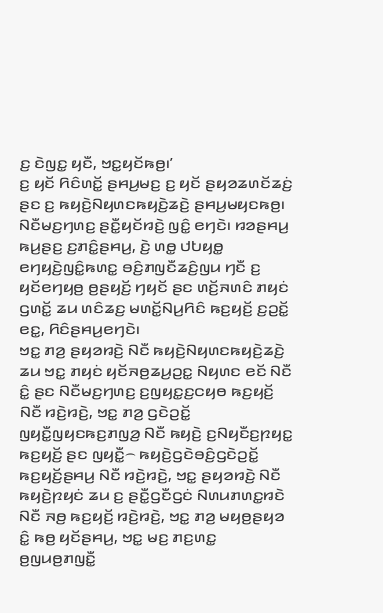ꤢ꤬ ꤢꤧꤜꤢ꤭ ꤟꤢꤪ, ꤠꤢ꤭ꤟꤢꤩꤒꤥ꤬꤯’
ꤢ꤬ ꤟꤢꤩ ꤖꤢꤨꤛꤢꤩ꤭ ꤔꤌꤣ꤬ꤗꤢ꤬ ꤢ꤬ ꤟꤢꤩ ꤔꤟꤤꤘꤛꤢꤩꤘꤢꤦ꤬ ꤔꤢ ꤢ꤬ ꤒꤟꤢꤧ꤬ꤡꤟꤛꤢꤒꤟꤢꤧ꤬ꤘꤢꤧ꤬ ꤔꤌꤣ꤬ꤗꤟꤢꤒꤥ꤬꤯ ꤡꤢꤪꤗꤢ꤬ꤚꤛꤢ꤬ ꤔꤢꤪ꤭ꤟꤢꤩꤙꤢꤧ꤬ ꤜꤢꤨ꤭ ꤕꤚꤢꤧ꤯ ꤙꤤꤔꤌꤣ꤬ ꤒꤣ꤬ꤔꤢ꤬ ꤢ꤬ꤊꤢꤨ꤭ꤔꤌꤣ꤬, ꤢꤧ꤬ ꤛꤥ꤭ ꤓꤝꤟꤥ꤭ ꤕꤚꤟꤢꤧ꤬ꤜꤢꤨ꤭ꤒꤛꤢ꤭ ꤋꤢꤨ꤬ꤊꤜꤢꤪꤘꤢꤨ꤬ꤜꤣ ꤚꤢꤪ ꤢ꤬ ꤟꤢꤩꤕꤚꤟꤥ꤬ ꤥ꤬ꤔꤟꤢꤩ꤬ ꤚꤟꤢꤩ ꤔꤢ ꤛꤢꤩ꤬ꤏꤛꤢꤨ ꤊꤟꤢꤦ ꤞꤛꤢꤩ꤭ ꤘꤣ ꤛꤢꤨꤘꤢ꤬ ꤗꤛꤢꤩ꤭ꤡꤣ꤬ꤖꤢꤨ ꤒꤢ꤬ꤟꤢꤩ꤬ ꤢ꤬ꤑꤢꤩ꤭ ꤕꤢ꤭, ꤖꤢꤨꤔꤌꤣ꤬ꤕꤚꤢꤧ꤯
ꤠꤢ꤭ ꤊꤤ꤬ ꤔꤟꤤꤙꤢꤧ꤬ ꤡꤢꤪ ꤒꤟꤢꤧ꤬ꤡꤟꤛꤢꤒꤟꤢꤧ꤬ꤘꤢꤧ꤬ ꤘꤣ ꤠꤢ꤭ ꤊꤟꤢꤦ ꤟꤢꤩꤏꤥ꤬ꤘꤣ꤬ꤑꤢ꤭ ꤡꤟꤛꤢ ꤕꤢꤩ ꤡꤢꤪ ꤢꤨ꤭ ꤔꤢ ꤡꤢꤪꤗꤢ꤬ꤚꤛꤢ꤬ ꤢ꤬ꤜꤟꤢ꤭ꤢ꤬ꤍꤟꤥ ꤒꤢ꤬ꤟꤢꤩ꤬ ꤡꤢꤪ ꤙꤢꤧ꤬ꤙꤢꤧ꤬, ꤠꤢ꤭ ꤊꤤ꤬ ꤞꤢꤧꤑꤢꤩ꤭ ꤜꤟꤢꤪ꤭ꤜꤟꤢꤒꤢ꤬ꤊꤜꤤ꤬ ꤡꤢꤪ ꤒꤟꤢꤧ꤬ ꤢ꤬ꤡꤟꤢꤪꤢ꤬ꤐꤟꤢ꤭ ꤒꤢ꤬ꤟꤢꤩ꤬ ꤔꤢ ꤜꤟꤢꤪ꤭꤮ ꤒꤟꤢꤧ꤬ꤞꤢꤧꤋꤢꤨ꤬ꤞꤢꤧꤑꤢꤩ꤭ ꤒꤢ꤬ꤟꤢꤩ꤬ꤔꤌꤣ꤬ ꤡꤢꤪ ꤙꤢꤧ꤬ꤙꤢꤧ꤬, ꤠꤢ꤭ ꤔꤟꤤꤙꤢꤧ꤬ ꤡꤢꤪ ꤒꤟꤢꤧ꤬ꤐꤟꤢꤦ ꤘꤣ ꤢ꤬ ꤔꤢꤪ꤭ꤞꤢꤪꤞꤢꤦ ꤡꤛꤣꤊꤛꤢ꤭ꤙꤢꤧ ꤡꤢꤪ ꤏꤥ꤬ ꤒꤢ꤬ꤟꤢꤩ꤬ ꤙꤢꤧ꤬ꤙꤢꤧ꤬, ꤠꤢ꤭ ꤊꤤ꤬ ꤗꤟꤥ꤬ꤔꤟꤤ ꤢꤨ꤭ ꤒꤥ꤬ ꤟꤢꤩꤔꤌꤣ꤬, ꤠꤢ꤭ ꤗꤢ꤬ ꤊꤢ꤬ꤛꤢ꤭ ꤥ꤬ꤜꤣꤥ꤬ꤊꤜꤢꤪ꤭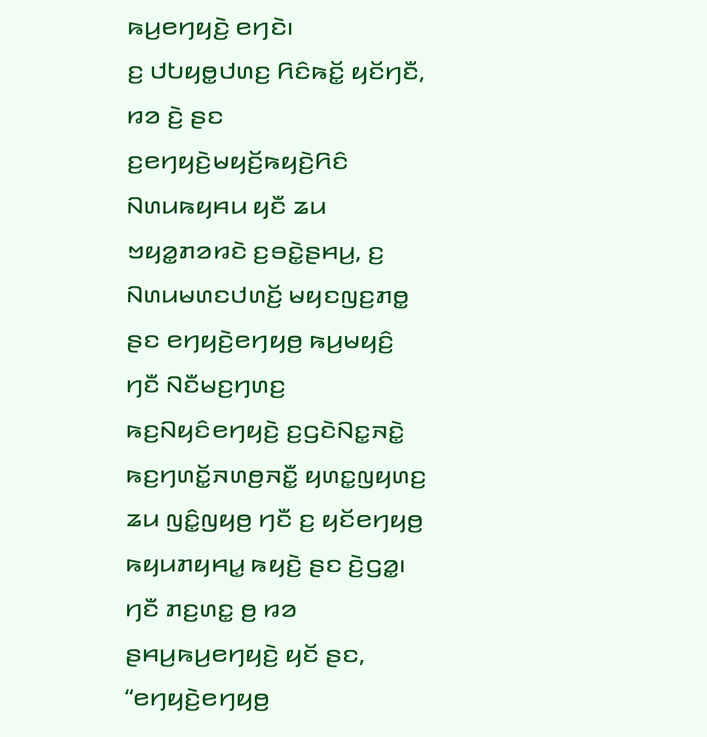ꤒꤣ꤬ꤕꤚꤟꤢꤧ꤬ ꤕꤚꤢꤧ꤯
ꤢ꤬ ꤓꤝꤟꤥ꤭ꤓꤛꤢ꤬ ꤖꤢꤨꤒꤢꤩ꤭ ꤟꤢꤩꤚꤢꤪ, ꤙꤤ ꤢꤧ꤬ ꤔꤢ ꤢ꤬ꤕꤚꤟꤢꤧ꤬ꤗꤟꤢꤩ꤬ꤒꤟꤢꤧ꤬ꤖꤢꤨ ꤡꤛꤣꤒꤟꤌꤣ ꤟꤢꤪ ꤘꤣ ꤠꤟꤤ꤭ꤊꤤꤙꤢꤧ ꤢ꤬ꤋꤢꤧ꤭ꤔꤌꤣ꤬, ꤢ꤬ ꤡꤛꤣꤗꤛꤢꤓꤛꤢꤩ꤬ ꤗꤟꤢꤜꤢ꤬ꤊꤥ꤭ ꤔꤢ ꤕꤚꤟꤢꤧ꤬ꤕꤚꤟꤥ꤬ ꤒꤣ꤬ꤗꤟꤢꤨ꤬ ꤚꤢꤪ ꤡꤢꤪꤗꤢ꤬ꤚꤛꤢ꤬ ꤒꤢ꤬ꤡꤟꤢꤨꤕꤚꤟꤢꤧ꤬ ꤢ꤬ꤞꤢꤧꤡꤢ꤭ꤏꤢꤧ꤭ ꤒꤢ꤬ꤚꤛꤢꤩ꤭ꤏꤛꤥ꤬ꤏꤢꤪ꤭ ꤟꤛꤢ꤭ꤜꤟꤛꤢ꤬ ꤘꤣ ꤜꤢꤨ꤭ꤜꤟꤥ꤬ ꤚꤢꤪ ꤢ꤬ ꤟꤢꤩꤕꤚꤟꤥ꤬ ꤒꤟꤣꤊꤟꤌꤣ꤭ ꤒꤟꤢꤧ꤬ ꤔꤢ ꤢꤧ꤬ꤞꤤ꤭꤯
ꤚꤢꤪ ꤊꤢ꤬ꤛꤢ꤭ ꤥ꤬ ꤙꤤ ꤔꤌꤣ꤬ꤒꤣ꤬ꤕꤚꤟꤢꤧ꤬ ꤟꤢꤩ ꤔꤢ, “ꤕꤚꤟꤢꤧ꤬ꤕꤚꤟꤥ꤬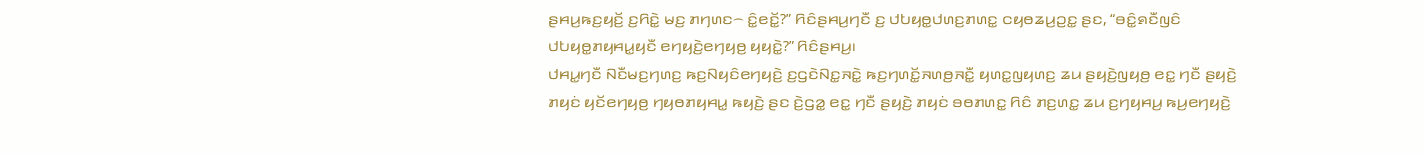ꤔꤌꤣ꤬ꤒꤢ꤬ꤟꤢꤩ꤬ ꤢ꤬ꤖꤢꤧ꤭ ꤗꤢ꤬ ꤊꤚꤛꤢ꤮ ꤢꤨ꤭ꤕꤢꤩ꤭?” ꤖꤢꤨꤔꤌꤣ꤬ꤚꤢꤪ ꤢ꤬ ꤓꤝꤟꤥ꤭ꤓꤛꤢ꤬ꤊꤛꤢ꤭ ꤍꤟꤥꤘꤣ꤬ꤑꤢ꤭ ꤔꤢ, “ꤋꤢꤨ꤭ꤎꤢꤪꤜꤢꤨ ꤓꤝꤟꤥ꤭ꤊꤟꤌꤣ꤭ꤟꤢꤪ ꤕꤚꤟꤢꤧ꤬ꤕꤚꤟꤥ꤬ ꤟꤟꤢꤧ꤭?” ꤖꤢꤨꤔꤌꤣ꤬꤯
ꤓꤌꤣ꤭ꤚꤢꤪ ꤡꤢꤪꤗꤢ꤬ꤚꤛꤢ꤬ ꤒꤢ꤬ꤡꤟꤢꤨꤕꤚꤟꤢꤧ꤬ ꤢ꤬ꤞꤢꤧꤡꤢ꤭ꤏꤢꤧ꤭ ꤒꤢ꤬ꤚꤛꤢꤩ꤭ꤏꤛꤥ꤬ꤏꤢꤪ꤭ ꤟꤛꤢ꤭ꤜꤟꤛꤢ꤬ ꤘꤣ ꤔꤟꤢꤧ꤬ꤜꤟꤥ꤬ ꤕꤢ꤭ ꤚꤢꤪ ꤔꤟꤢꤧ꤬ ꤊꤟꤢꤦ ꤟꤢꤩꤕꤚꤟꤥ꤬ ꤚꤟꤥꤊꤟꤌꤣ꤭ ꤒꤟꤢꤧ꤬ ꤔꤢ ꤢꤧ꤬ꤞꤤ꤭ ꤕꤢ꤭ ꤚꤢꤪ ꤔꤟꤢꤧ꤬ ꤊꤟꤢꤦ ꤋꤥꤊꤛꤢ꤭ ꤖꤢꤨ ꤊꤢ꤬ꤛꤢ꤭ ꤘꤣ ꤢ꤬ꤚꤟꤌꤣ꤬ ꤒꤣ꤬ꤕꤚꤟꤢꤧ꤬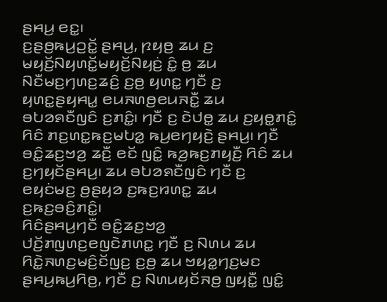ꤔꤌꤣ꤬ ꤕꤢ꤭꤯
ꤢ꤬ꤔꤥ꤬ꤒꤣ꤬ꤑꤢꤩ꤭ ꤔꤌꤣ꤬, ꤐꤟꤥ꤬ ꤘꤣ ꤢ꤬ ꤗꤟꤢꤩ꤬ꤡꤟꤛꤢꤩ꤭ꤗꤟꤢꤩ꤬ꤡꤟꤢꤦ꤬ ꤢꤨ꤭ ꤥ꤬ ꤘꤣ ꤡꤢꤪꤗꤢ꤬ꤚꤛꤢ꤬ꤘꤢꤨ꤬ ꤢ꤬ꤥ꤬ ꤟꤛꤢ꤭ ꤚꤢꤪ ꤢ꤬ ꤟꤛꤢ꤭ꤔꤟꤌꤣ꤭ ꤕꤣꤏꤛꤥ꤬ꤕꤣꤏꤢꤪ꤭ ꤘꤣ ꤋꤝꤤꤎꤢꤪꤜꤢꤨ ꤢ꤬ꤊꤢꤨ꤭꤯ ꤚꤢꤪ ꤢ꤬ ꤢꤧꤓꤥ꤭ ꤘꤣ ꤢ꤬ꤟꤥ꤭ꤊꤢꤨ꤭ ꤖꤢꤨ ꤊꤢ꤬ꤛꤢ꤭ꤒꤢ꤬ꤗꤝꤤ꤭ ꤒꤣ꤬ꤕꤚꤟꤢꤧ꤬ ꤔꤌꤣ꤬꤯ ꤚꤢꤪ ꤋꤢꤨ꤭ꤘꤢ꤬ꤠꤤ꤬ ꤘꤢꤪ꤬ ꤕꤢꤩ ꤜꤢꤨ꤭ ꤒꤤ꤬ꤒꤢ꤬ꤊꤟꤢꤪ꤬ ꤖꤢꤨ ꤘꤣ ꤢ꤬ꤚꤟꤢꤩꤔꤌꤣ꤬꤯ ꤘꤣ ꤋꤝꤤꤎꤢꤪꤜꤢꤨ ꤚꤢꤪ ꤢ꤬ ꤕꤟꤢꤦꤗꤢ꤬ ꤥ꤬ꤔꤟꤤ ꤢ꤬ꤒꤢ꤬ꤙꤛꤢ꤭ ꤘꤣ ꤢ꤬ꤒꤢ꤬ꤋꤢꤨ꤬ꤊꤢꤨ꤭꤯
ꤖꤢꤨꤔꤌꤣ꤬ꤚꤢꤪ ꤋꤢꤨ꤭ꤘꤢ꤬ꤠꤤ꤬ ꤓꤢꤩ꤬ꤊꤜꤛꤢ꤬ꤕꤜꤢꤧꤊꤛꤢ꤭ ꤚꤢꤪ ꤢ꤬ ꤡꤛꤣ ꤘꤣ ꤖꤢꤧ꤭ꤏꤛꤢ꤬ꤗꤢꤨ꤬ꤢꤩꤜꤢ꤬ ꤢ꤬ꤥ꤬ ꤘꤣ ꤠꤟꤤ꤭ꤚꤢ꤬ꤗꤢ ꤔꤌꤣ꤬ꤒꤣ꤬ꤖꤥ꤬, ꤚꤢꤪ ꤢ꤬ ꤡꤛꤣꤟꤢꤩꤏꤥ꤬ ꤜꤟꤢꤪ꤭ ꤜꤢꤨ꤭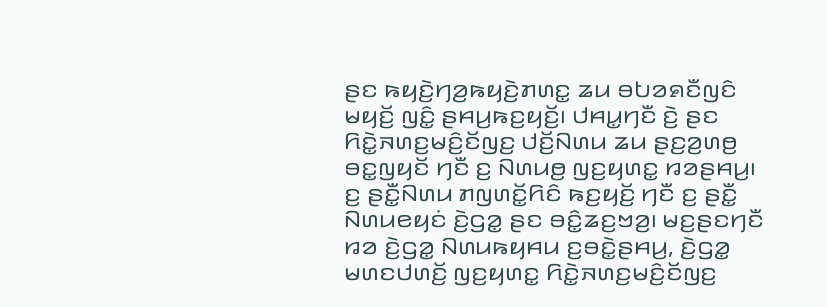ꤔꤢ ꤒꤟꤢꤧ꤬ꤚꤤ꤬ꤒꤟꤢꤧ꤬ꤊꤛꤢ꤭ ꤘꤣ ꤋꤝꤤꤎꤢꤪꤜꤢꤨ ꤗꤟꤢꤩ꤬ ꤜꤢꤨ꤭ ꤔꤌꤣ꤬ꤒꤢ꤬ꤟꤢꤩ꤬꤯ ꤓꤌꤣ꤭ꤚꤢꤪ ꤢꤧ꤬ ꤔꤢ ꤖꤢꤧ꤭ꤏꤛꤢ꤬ꤗꤢꤨ꤬ꤢꤩꤜꤢ꤬ ꤓꤢꤩ꤬ꤡꤛꤣ ꤘꤣ ꤔꤢ꤬ꤤ꤬ꤛꤥ꤬ ꤋꤢ꤭ꤜꤟꤢꤩ ꤚꤢꤪ ꤢ꤬ ꤡꤛꤣꤥ꤬ ꤜꤢ꤬ꤟꤛꤢ꤭ ꤙꤤꤔꤌꤣ꤬꤯
ꤢ꤬ ꤔꤢꤪ꤭ꤡꤛꤣ ꤊꤜꤛꤢꤩ꤭ꤖꤢꤨ ꤒꤢ꤬ꤟꤢꤩ꤬ ꤚꤢꤪ ꤢ꤬ ꤔꤢꤪ꤭ ꤡꤛꤣꤕꤟꤢꤦ ꤢꤧ꤬ꤞꤤ꤭ ꤔꤢ ꤋꤢꤨ꤭ꤘꤢ꤬ꤠꤤ꤬꤯ ꤗꤢ꤬ꤔꤢꤚꤢꤪ ꤙꤤ ꤢꤧ꤬ꤞꤤ꤭ ꤡꤛꤣꤒꤟꤌꤣ ꤢ꤬ꤋꤢꤧ꤭ꤔꤌꤣ꤬, ꤢꤧ꤬ꤞꤤ꤭ ꤗꤛꤢꤓꤛꤢꤩ꤬ ꤜꤢ꤬ꤟꤛꤢ꤭ ꤖꤢꤧ꤭ꤏꤛꤢ꤬ꤗꤢꤨ꤬ꤢꤩꤜꤢ꤬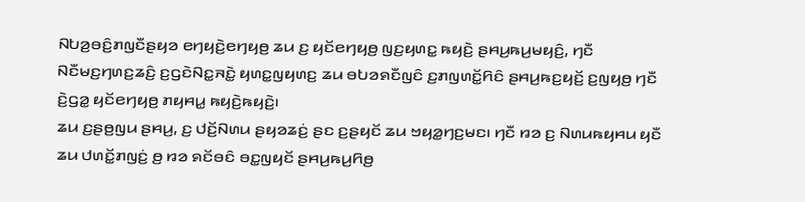ꤡꤝꤤ꤬ꤋꤢꤨ꤬ꤊꤜꤢꤪꤔꤟꤤ ꤕꤚꤟꤢꤧ꤬ꤕꤚꤟꤥ꤬ ꤘꤣ ꤢ꤬ ꤟꤢꤩꤕꤚꤟꤥ꤬ ꤜꤢ꤬ꤟꤛꤢ꤭ ꤒꤟꤢꤧ꤬ ꤔꤌꤣ꤬ꤒꤣ꤬ꤗꤟꤢꤨ꤬, ꤚꤢꤪ ꤡꤢꤪꤗꤢ꤬ꤚꤛꤢ꤬ꤘꤢꤨ꤬ ꤢ꤬ꤞꤢꤧꤡꤢ꤭ꤏꤢꤧ꤭ ꤟꤛꤢ꤭ꤜꤟꤛꤢ꤬ ꤘꤣ ꤋꤝꤤꤎꤢꤪꤜꤢꤨ ꤢ꤬ꤊꤜꤛꤢꤩ꤭ꤖꤢꤨ ꤔꤌꤣ꤬ꤒꤢ꤬ꤟꤢꤩ꤬ ꤢ꤬ꤜꤟꤥ꤬ ꤚꤢꤪ ꤢꤧ꤬ꤞꤤ꤭ ꤟꤢꤩꤕꤚꤟꤥ꤬ ꤊꤟꤌꤣ꤭ ꤒꤟꤢꤧ꤬ꤒꤟꤢꤧ꤬꤯
ꤘꤣ ꤢ꤬ꤔꤥ꤬ꤜꤣ ꤔꤌꤣ꤬, ꤢ꤬ ꤓꤢꤩ꤬ꤡꤛꤣ ꤔꤟꤤꤘꤢꤦ꤬ ꤔꤢ ꤢ꤬ꤔꤟꤢꤩ ꤘꤣ ꤠꤟꤤ꤭ꤚꤢ꤬ꤗꤢ꤯ ꤚꤢꤪ ꤙꤤ ꤢ꤬ ꤡꤛꤣꤒꤟꤌꤣ ꤟꤢꤪ ꤘꤣ ꤓꤛꤢꤩ꤭ꤊꤜꤢꤦ꤬ ꤥ꤬ ꤙꤤ ꤎꤢꤩꤋꤢꤨ ꤋꤢ꤭ꤜꤟꤢꤩ ꤔꤌꤣ꤬ꤒꤣ꤬ꤖꤥ꤬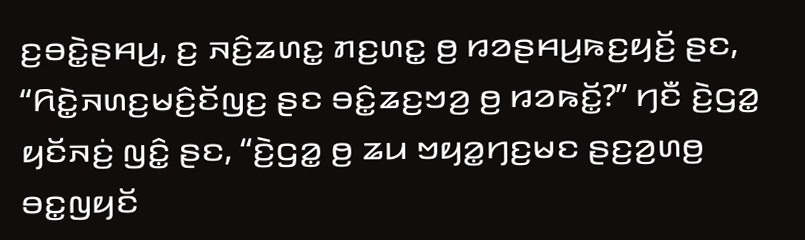ꤢ꤬ꤋꤢꤧ꤭ꤔꤌꤣ꤬, ꤢ꤬ ꤏꤢꤨ꤬ꤘꤛꤢ꤭ ꤊꤢ꤬ꤛꤢ꤭ ꤥ꤬ ꤙꤤꤔꤌꤣ꤬ꤒꤢ꤬ꤟꤢꤩ꤬ ꤔꤢ, “ꤖꤢꤧ꤭ꤏꤛꤢ꤬ꤗꤢꤨ꤬ꤢꤩꤜꤢ꤬ ꤔꤢ ꤋꤢꤨ꤭ꤘꤢ꤬ꤠꤤ꤬ ꤥ꤬ ꤙꤤꤒꤢꤩ꤭?” ꤚꤢꤪ ꤢꤧ꤬ꤞꤤ꤭ ꤟꤢꤩꤏꤢꤦ꤬ ꤜꤢꤨ꤭ ꤔꤢ, “ꤢꤧ꤬ꤞꤤ꤭ ꤥ꤬ ꤘꤣ ꤠꤟꤤ꤭ꤚꤢ꤬ꤗꤢ ꤔꤢ꤬ꤤ꤬ꤛꤥ꤬ ꤋꤢ꤭ꤜꤟꤢꤩ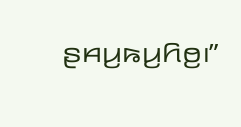ꤔꤌꤣ꤬ꤒꤣ꤬ꤖꤥ꤬꤯”